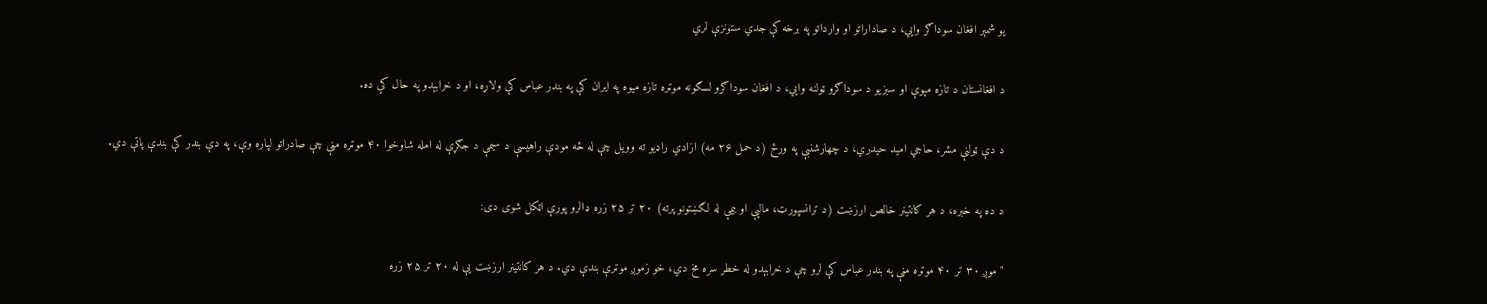یو شمېر افغان سوداګر وایي، د صاداراتو او وارداتو په برخه کې جدي ستونزې لري

د افغانستان د تازه مېوې او سبزیو د سوداګرو ټولنه وایي، د افغان سوداګرو لسګونه موټره تازه میوه په ایران کې په بندر عباس کې ولاړه، او د خرابېدو په حال کې ده.

د دې ټولنې مشر، حاجي امید حیدري، د چهارشنبې په ورځ (د حمل ۲۶ مه) ازادي راډیو ته وویل چې له څه مودې راهیسې د سیمې د جګړې له امله شاوخوا ۴۰ موټره مڼې چې صادراتو لپاره وې، په دې بندر کې بندې پاتې دي.

د ده په خبره، د هر کانتینر خالص ارزښت (د ترانسپورټ، مالیې او بیمې له لګښتونو پرته) ۲۰ تر ۲۵ زره ډالرو پورې اټکل شوی دی:

"موږ ۳۰ تر ۴۰ موټره مڼې په بندر عباس کې لرو چې د خرابېدو له خطر سره مخ دي، خو زموږ موټرې بندې دي. د هر کانتینر ارزښت یې له ۲۰ تر ۲۵ زره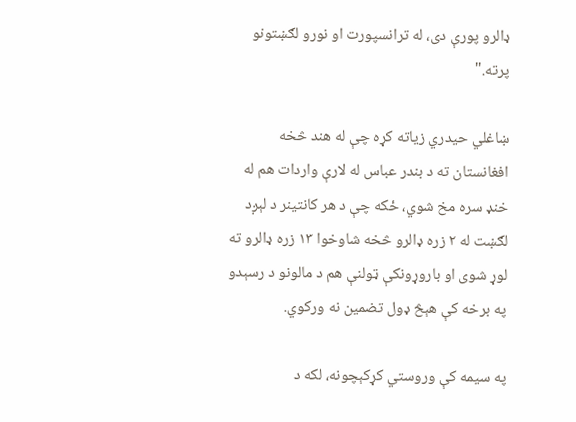ډالرو پورې دی، له ترانسپورت او نورو لګښتونو پرته."

ښاغلي حیدري زیاته کړه چې له هند څخه افغانستان ته د بندر عباس له لارې واردات هم له خنډ سره مخ شوي، ځکه چې د هر کانتینر د لېږد لګښت له ۲ زره ډالرو څخه شاوخوا ۱۳ زره ډالرو ته لوړ شوی او باروړونکې ټولنې هم د مالونو د رسېدو په برخه کې هېڅ ډول تضمین نه ورکوي.

په سیمه کې وروستي کړکېچونه، لکه د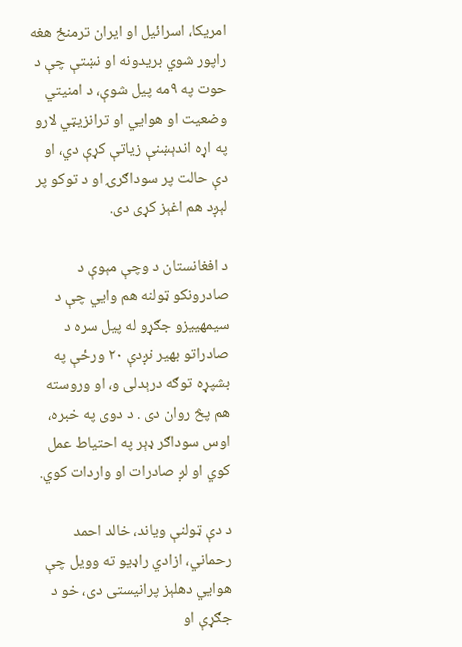امریکا، اسرائیل او ایران ترمنځ هغه راپور شوي بریدونه او نښتې چې د حوت په ۹مه پیل شوې، د امنیتي وضعیت او هوايي او ترانزیټي لارو په اړه اندېښنې زیاتې کړې دي، او دې حالت پر سوداګرۍ او د توکو پر لېږد هم اغېز کړی دی.

د افغانستان د وچې مېوې د صادرونکو ټولنه هم وایي چې د سیمهییزو جګړو له پیل سره د صادراتو بهیر نږدې ۲۰ ورځې په بشپړه توګه درېدلی و، او وروسته هم پڅ روان دی . د دوی په خبره، اوس سوداګر ډېر په احتیاط عمل کوي او لږ صادرات او واردات کوي.

د دې ټولنې ویاند، خالد احمد رحماني، ازادي راډیو ته وویل چې هوايي دهلېز پرانیستی دی، خو د جګړې او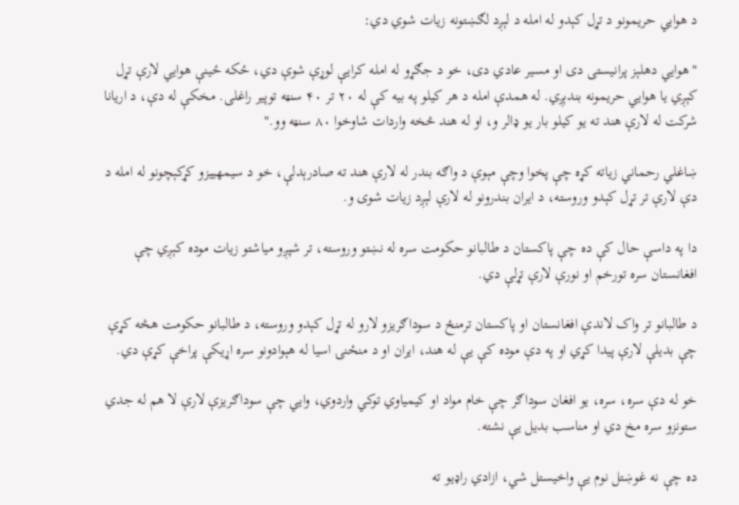د هوايي حریمونو د تړل کېدو له امله د لېږد لګښتونه زیات شوي دي:

"هوايي دهلېز پرانیستی دی او مسیر عادي دی، خو د جګړو له امله کرایې لوړې شوې دي، ځکه ځینې هوايي لارې تړل کېږي یا هوايي حریمونه بندېږي. له همدې امله د هر کیلو په بیه کې له ۲۰ تر ۴۰ سنټه توپیر راغلی. مخکې له دې، د اریانا شرکت له لارې هند ته یو کیلو بار یو ډالر و، او له هند څخه واردات شاوخوا ۸۰ سنټه وو."

ښاغلي رحماني زیاته کړه چې پخوا وچې مېوې د واګه بندر له لارې هند ته صادرېدلې، خو د سیمهییزو کړکېچونو له امله د دې لارې تر تړل کېدو وروسته، د ایران بندرونو له لارې لېږد زیات شوی و.

دا په داسې حال کې ده چې پاکستان د طالبانو حکومت سره له نښتو وروسته، تر شپږو میاشتو زیات موده کېږي چې افغانستان سره تورخم او نورې لارې تړلې دي.

د طالبانو تر واک لاندې افغانستان او پاکستان ترمنځ د سوداګریزو لارو له تړل کېدو وروسته، د طالبانو حکومت هڅه کړې چې بدیلې لارې پیدا کړي او په دې موده کې یې له هند، ایران او د منځنۍ اسیا له هېوادونو سره اړیکې پراخې کړې دي.

خو له دې سره، سره، یو افغان سوداګر چې خام مواد او کیمیاوي توکي واردوي، وایي چې سوداګریزې لارې لا هم له جدي ستونزو سره مخ دي او مناسب بدیل یې نشته.

ده چې نه غوښتل نوم یې واخیستل شي، ازادي راډیو ته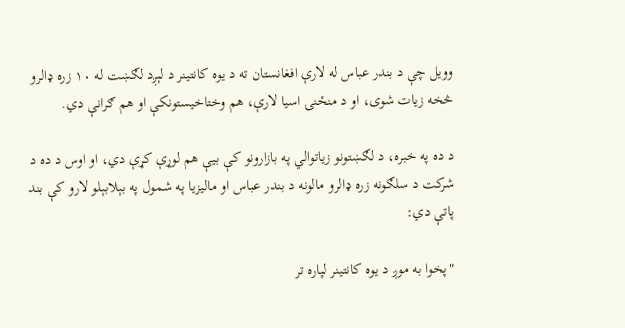وویل چې د بندر عباس له لارې افغانستان ته د یوه کانتینر د لېږد لګښت له ۱۰ زره ډالرو څخه زیات شوی، او د منځنۍ اسیا لارې، هم وختاخیستونکې او هم ګرانې دي.

د ده په خبره، د لګښتونو زیاتوالي په بازارونو کې بیې هم لوړې کړې دي، او اوس د ده د شرکت د سلګونه زره ډالرو مالونه د بندر عباس او مالیزیا په شمول په بېلابېلو لارو کې بند پاتې دي:

"پخوا به موږ د یوه کانتینر لپاره تر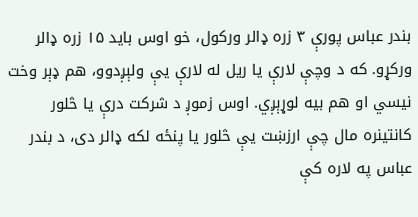بندر عباس پورې ۳ زره ډالر ورکول، خو اوس باید ۱۵ زره ډالر ورکړو. که د وچې لارې یا ریل له لارې یې ولېږدوو، هم ډېر وخت نیسي او هم بیه لوړېږي. اوس زموږ د شرکت درې یا څلور کانتینره مال چې ارزښت یې څلور یا پنځه لکه ډالر دی، د بندر عباس په لاره کې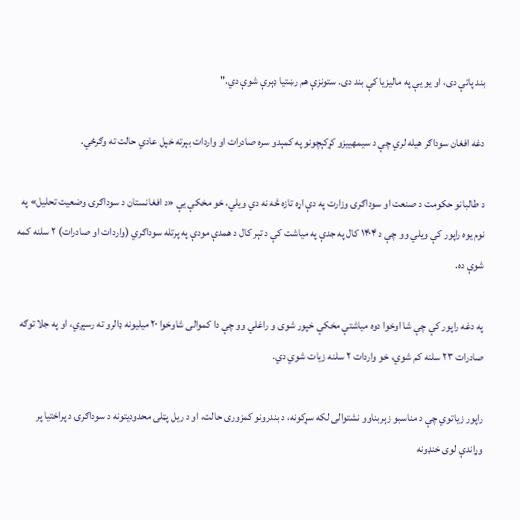بند پاتې دی، او یو یې په مالیزیا کې بند دی. ستونزې هم رښتیا ډېرې شوې دي."

دغه افغان سوداګر هیله لري چې د سیمهییزو کړکېچونو په کمېدو سره صادرات او واردات بېرته خپل عادي حالت ته وګرځي.

د طالبانو حکومت د صنعت او سوداګرۍ وزارت په دې اړه تازه څه نه دي ویلي، خو مخکې یې «د افغانستان د سوداګرۍ وضعیت تحلیل» په نوم یوه راپور کې ویلي وو چې د ۱۴۰۴ کال په جدې په میاشت کې د تېر کال د همدې مودې په پرتله سوداګري (واردات او صادرات) ۲ سلنه کمه شوې ده.

په دغه راپور کې چې شا اوخوا دوه میاشتې مخکې خپور شوی و راغلي وو چې دا کموالی شاوخوا ۲۰ میلیونه ډالرو ته رسېږي، او په جلا توګه صادرات ۲۳ سلنه کم شوي، خو واردات ۲ سلنه زیات شوي دي.

راپور زیاتوي چې د مناسبو زېربناوو نشتوالی لکه سړکونه، د بندرونو کمزوری حالت، او د ریل پټلۍ محدودیتونه د سوداګرۍ د پراختیا پر وړاندې لوی خنډونه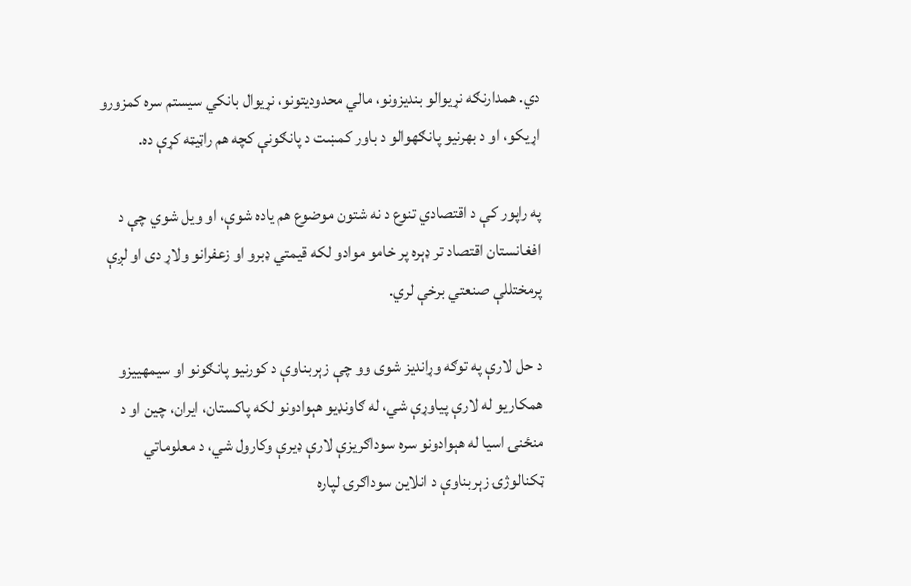دي. همدارنګه نړیوالو بندیزونو، مالي محدودیتونو، نړیوال بانکي سیستم سره کمزورو اړیکو، او د بهرنیو پانګهوالو د باور کمښت د پانګونې کچه هم راټیټه کړې ده.

په راپور کې د اقتصادي تنوع د نه شتون موضوع هم یاده شوې، او ویل شوي چې د افغانستان اقتصاد تر ډېره پر خامو موادو لکه قیمتي ډبرو او زعفرانو ولاړ دی او لږې پرمختللې صنعتي برخې لري.

د حل لارې په توګه وړاندیز شوی وو چې زېربناوې د کورنیو پانګونو او سیمهییزو همکاریو له لارې پیاوړې شي، له ګاونډیو هېوادونو لکه پاکستان، ایران، چین او د منځنۍ اسیا له هېوادونو سره سوداګریزې لارې ډیرې وکارول شي، د معلوماتي ټکنالوژۍ زېربناوې د انلاین سوداګرۍ لپاره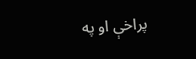پراخې او په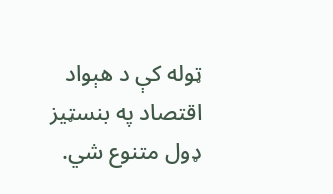ټوله کې د هېواد اقتصاد په بنسټیز ډول متنوع شي.